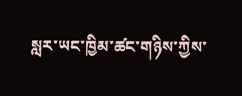སླར་ཡང་ཁྱིམ་ཚང་གཉིས་ཀྱིས་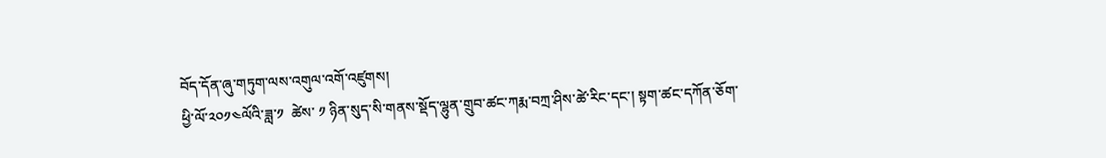བོད་དོན་ཞུ་གཏུག་ལས་འགུལ་འགོ་འཛུགས།
ཕྱི་ལོ་༢༠༡༤ལོའི་ཟླ་༡  ཚེས་ ༡ ཉིན་སུད་སི་གནས་སྡོད་ལྷུན་གྲུབ་ཚང་ཀརྨ་བཀྲ་ཤིས་ཚེ་རིང་དང་། སྟག་ཚང་དཀོན་ཅོག་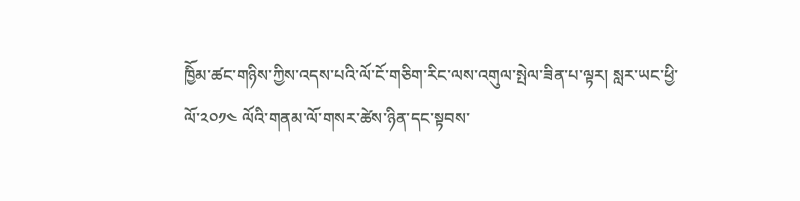ཁྱིོམ་ཚང་གཉིས་ཀྱིས་འདས་པའི་ལོ་ངོ་གཅིག་རིང་ལས་འགུལ་སྤེལ་ཟིན་པ་ལྟར། སླར་ཡང་ཕྱི་ལོ་༢༠༡༤ ལོའི་གནམ་ལོ་གསར་ཚེས་ཉིན་དང་སྟབས་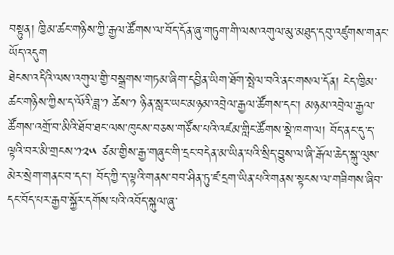བསྟུན། ཁྱིམ་ཚང་གཉིས་ཀྱི་རྒྱལ་ཚོགས་ལ་བོད་དོན་ཞུ་གཏུག་གི་ལས་འགུལ་མུ་མཐུད་དབུ་འཛུགས་གནང་ཡོད་འདུག
ཐེངས་འདིའི་ལས་འགུལ་གྱི་བསྒྲགས་གཏམ་ཞིག་དབྱིན་ཡིག་ཐོག་སྤེལ་བའི་ནང་གསལ་དོན། ངེད་ཁྱིམ་ཚང་གཉིས་ཀྱིས་ད་ལོའི་ཟླ་༡ ཚེས་༡ ཉིན་སླར་ཡང་མཉམ་འབྲེལ་རྒྱལ་ཚོགས་དང་། མཉམ་འབྲེལ་རྒྱལ་ཚོགས་འགྲོ་བ་མིའི་ཐོབ་ཐང་ལས་ཁུངས་བཅས་གཙོས་པའི་འཛམ་གླིང་ཚོགས་སྡེ་ཁག་ལ། བོད་ནང་དུ་ད་ལྟའི་བར་མི་གྲངས་༡༢༥ ཙམ་གྱིས་རྒྱ་གཞུང་གི་དྲང་བདེན་མ་ཡིན་པའི་སྲིད་བྱུས་ལ་ཞི་རྒོལ་ཆེད་སྐུ་ལུས་མེར་སྲེག་གནང་བ་དང་། བོད་ཀྱི་ད་ལྟའི་གནས་བབ་ཤིན་ཏུ་ཛ་དྲག་ཡིན་པའི་གནས་སྟངས་ལ་གཟིགས་ཞིབ་དང་བོད་པར་རྒྱབ་སྐྱོར་དགོས་པའི་འབོད་སྐུལ་ཞུ་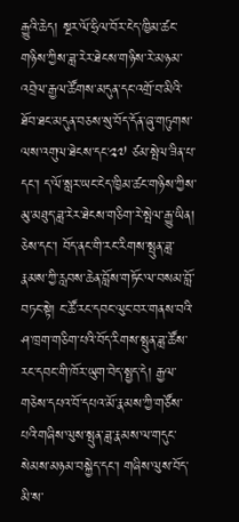རྒྱུའི་ཆེད། སྔར་ལོ་ཧྲིལ་བོར་ངེད་ཁྱིམ་ཚང་གཉིས་ཀྱིས་ཟླ་རེར་ཐེངས་གཉིས་རེ་མཉམ་འབྲེལ་རྒྱལ་ཚོགས་མདུན་དང་འགྲོ་བ་མིའི་ཐོབ་ཐང་མདུན་བཅས་སུ་བོད་དོན་ཞུ་གཏུགས་ལས་འགུལ་ཐེངས་དང་༢༧ ཙམ་སྤེལ་ཟིན་པ་དང་། ད་ལོ་སླར་ཡང་ངེད་ཁྱིམ་ཚང་གཉིས་ཀྱིས་མུ་མཐུད་ཟླ་རེར་ཐེངས་གཅིག་རེ་སྤེལ་རྒྱུ་ཡིན། ཅེས་དང་། བོད་ནང་གི་རང་རིགས་སྤུན་ཟླ་རྣམས་ཀྱི་རླབས་ཆེན་བློས་གཏོང་ལ་བསམ་བློ་བཏང་སྟེ། ང་ཚོ་རང་དབང་ལུང་བར་གནས་བའི་ཤ་ཁྲག་གཅིག་པའི་བོད་རིགས་སྤུན་ཟླ་ཚོས་རང་དབང་གི་ཁོར་ཡུག་བེད་སྤྱད་དེ། རྒྱལ་གཅེས་དཔའ་བོ་དཔའ་མོ་རྣམས་ཀྱི་གཙོས་པའི་གཞིས་ལུས་སྤུན་ཟླ་རྣམས་ལ་གདུང་སེམས་མཉམ་བསྐྱེད་དང་། གཞིས་ལུས་བོད་མི་ས་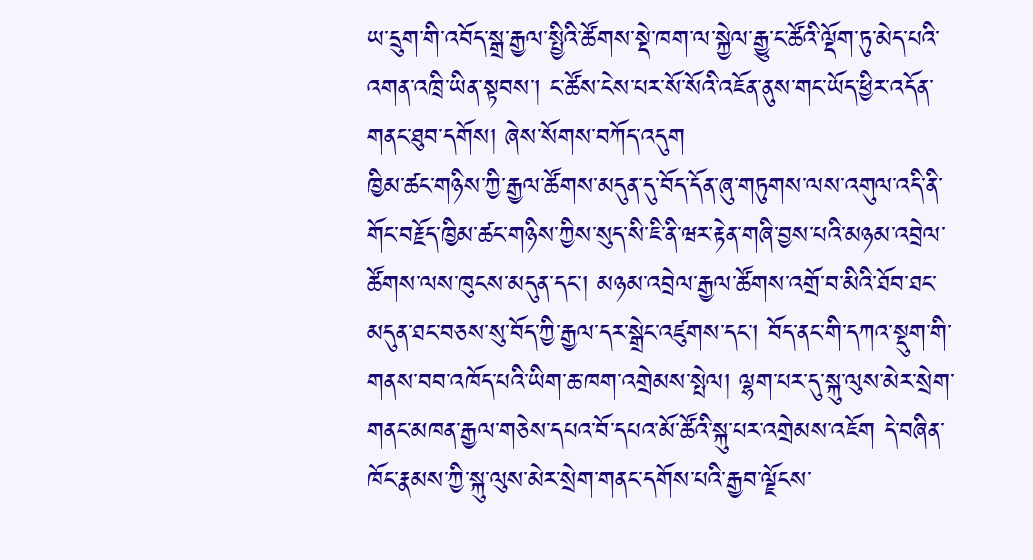ཡ་དྲུག་གི་འབོད་སྒྲ་རྒྱལ་སྤྱིའི་ཚོགས་སྡེ་ཁག་ལ་སྐྱེལ་རྒྱུ་ང་ཚོའི་ལྡོག་ཏུ་མེད་པའི་འགན་འཁྲི་ཡིན་སྟབས་། ང་ཚོས་ངེས་པར་སོ་སོའི་འཇོན་ནུས་གང་ཡོད་ཕྱིར་འདོན་གནང་ཐུབ་དགོས། ཞེས་སོགས་བཀོད་འདུག
ཁྱིམ་ཚང་གཉིས་ཀྱི་རྒྱལ་ཚོགས་མདུན་དུ་བོད་དོན་ཞུ་གཏུགས་ལས་འགུལ་འདི་ནི་གོང་བརྗོད་ཁྱིམ་ཚང་གཉིས་ཀྱིས་སུད་སི་ཇི་ནི་ཝར་རྟེན་གཞི་བྱས་པའི་མཉམ་འབྲེལ་ཚོགས་ལས་ཁུངས་མདུན་དང་། མཉམ་འབྲེལ་རྒྱལ་ཚོགས་འགྲོ་བ་མིའི་ཐོབ་ཐང་མདུན་ཐང་བཅས་སུ་བོད་ཀྱི་རྒྱལ་དར་སྒྲེང་འཛུགས་དང་། བོད་ནང་གི་དཀའ་སྡུག་གི་གནས་བབ་འཁོད་པའི་ཡིག་ཆ་ཁག་འགྲེམས་སྤེལ། ལྷག་པར་དུ་སྐུ་ལུས་མེར་སྲེག་གནང་མཁན་རྒྱལ་གཅེས་དཔའ་བོ་དཔའ་མོ་ཚོའི་སྐུ་པར་འགྲེམས་འཇོག དེ་བཞིན་ཁོང་རྣམས་ཀྱི་སྐུ་ལུས་མེར་སྲེག་གནང་དགོས་པའི་རྒྱབ་ལྗོངས་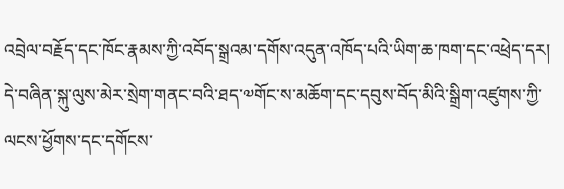འབྲེལ་བརྗོད་དང་ཁོང་རྣམས་ཀྱི་འབོད་སྒྲའམ་དགོས་འདུན་འཁོད་པའི་ཡིག་ཆ་ཁག་དང་འཕྲེད་དར། དེ་བཞིན་སྐུ་ལུས་མེར་སྲེག་གནང་བའི་ཐད་༧གོང་ས་མཆོག་དང་དབུས་བོད་མིའི་སྒྲིག་འཛུགས་ཀྱི་ལངས་ཕྱོགས་དང་དགོངས་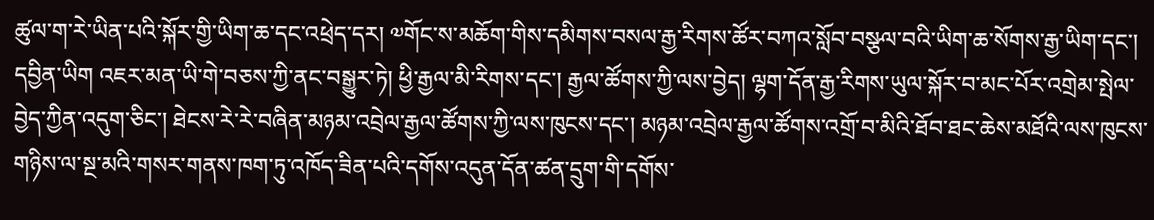ཚུལ་ག་རེ་ཡིན་པའི་སྐོར་གྱི་ཡིག་ཆ་དང་འཕྲེད་དར། ༧གོང་ས་མཆོག་གིས་དམིགས་བསལ་རྒྱ་རིགས་ཚོར་བཀའ་སློབ་བསྩལ་བའི་ཡིག་ཆ་སོགས་རྒྱ་ཡིག་དང་། དབྱིན་ཡིག འཇར་མན་ཡི་གེ་བཅས་ཀྱི་ནང་བསྒྱུར་ཏེ། ཕྱི་རྒྱལ་མི་རིགས་དང་། རྒྱལ་ཚོགས་ཀྱི་ལས་བྱེད། ལྷག་དོན་རྒྱ་རིགས་ཡུལ་སྐོར་བ་མང་པོར་འགྲེམ་སྤེལ་བྱེད་ཀྱིན་འདུག་ཅིང་། ཐེངས་རེ་རེ་བཞིན་མཉམ་འབྲེལ་རྒྱལ་ཚོགས་ཀྱི་ལས་ཁུངས་དང་། མཉམ་འབྲེལ་རྒྱལ་ཚོགས་འགྲོ་བ་མིའི་ཐོབ་ཐང་ཆེས་མཐོའི་ལས་ཁུངས་གཉིས་ལ་སྔ་མའི་གསར་གནས་ཁག་ཏུ་འཁོད་ཟིན་པའི་དགོས་འདུན་དོན་ཚན་དྲུག་གི་དགོས་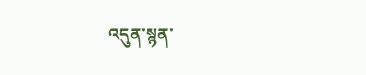འདུན་སྙན་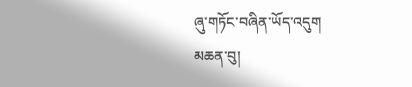ཞུ་གཏོང་བཞིན་ཡོད་འདུག
མཆན་བུ།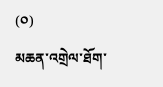(༠)
མཆན་འགྲེལ་ཐོག་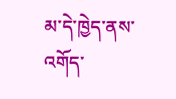མ་དེ་ཁྱེད་ནས་འགོད་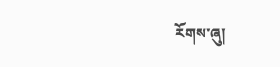རོགས་ཞུ།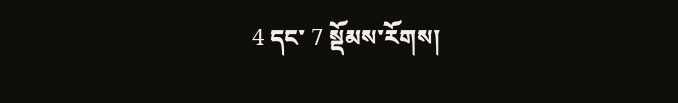4 དང་ 7 སྡོམས་རོགས།